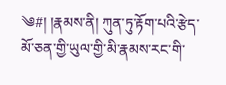༄#། །རྣམས་ནི། ཀུན་ཏུ་རྟོག་པའི་རྩེད་མོ་ཅན་གྱི་ཡུལ་གྱི་མི་རྣམས་རང་གི་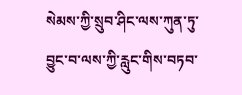སེམས་ཀྱི་སྲུབ་ཤིང་ལས་ཀུན་ཏུ་བྱུང་བ་ལས་ཀྱི་རླུང་གིས་བཏབ་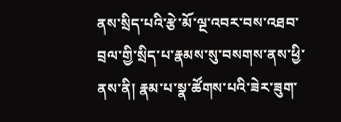ནས་སྲིད་པའི་རྩེ་མོ་ལྔ་འབར་བས་འཐབ་བྲལ་གྱི་སྲིད་པ་རྣམས་སུ་བསགས་ནས་ཕྱི་ནས་ནི། རྣམ་པ་སྣ་ཚོགས་པའི་ཟེར་ཟུག་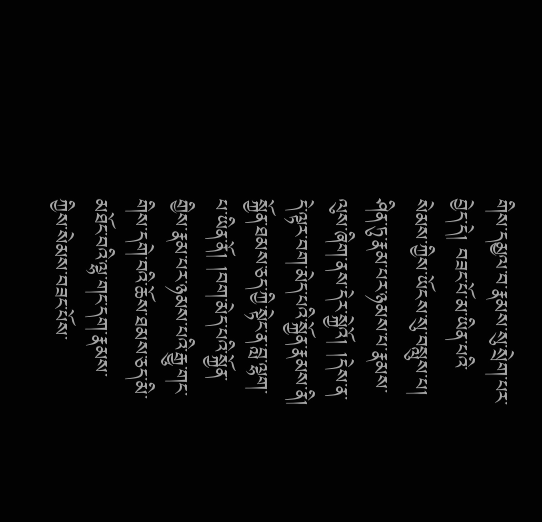གིས་དམྱལ་བ་རྣམས་སུ་སྲེག་པར་བྱེད་དེ། བཟང་པོ་མ་ཡིན་པའི་སེམས་ཀྱིས་ཡོངས་སུ་བསླུས་པ། ཤིན་ཏུ་རྣམ་པར་ཉམས་པ་རྣམས་ལུས་ཞིག་ནས་དེར་སྐྱེའོ། །དེས་ན་དེ་ལྟར་བག་མེད་པའི་སྐྱོན་རྣམས་ནི། སྐྱོན་ཐམས་ཅད་ཀྱི་སྟེང་ན་བླ་ལྷག་པ་ཡིན་ནོ། །བག་མེད་པའི་སྐྱོན་གྱིས་རྣམ་པར་ཉམས་པའི་རྒྱུ་གང་གིས་དགེ་བའི་ཆོས་ཐམས་ཅད་མི་མཐོང་བའི་ལྷ་གང་དག་རྣམས་ཀྱིས་སེམས་བཟང་པོས་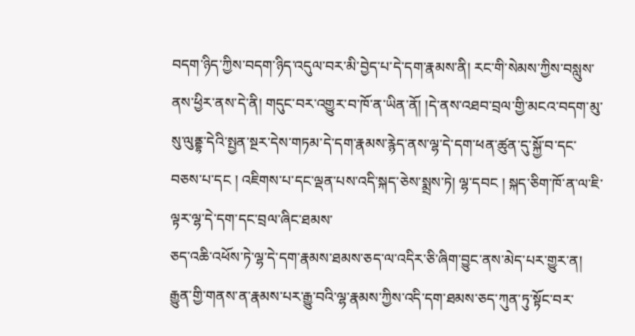བདག་ཉིད་ཀྱིས་བདག་ཉིད་འདུལ་བར་མི་བྱེད་པ་དེ་དག་རྣམས་ནི། རང་གི་སེམས་ཀྱིས་བསླུས་ནས་ཕྱིར་ནས་དེ་ནི། གདུང་བར་འགྱུར་བ་ཁོ་ན་ཡིན་ནོ། །དེ་ནས་འཐབ་བྲལ་གྱི་མངའ་བདག་མུ་སུ་ལུནྡྷ་དེའི་སྤྱན་སྔར་དེས་གཏམ་དེ་དག་རྣམས་རྙེད་ནས་ལྷ་དེ་དག་ཕན་ཚུན་དུ་སྐྱོ་བ་དང་བཅས་པ་དང ། འཇིགས་པ་དང་ལྡན་པས་འདི་སྐད་ཅེས་སྨྲས་ཏེ། ལྷ་དབང ། སྐད་ཅིག་ཁོ་ན་ལ་ཇི་ལྟར་ལྷ་དེ་དག་དང་བྲལ་ཞིང་ཐམས་
ཅད་འཆི་འཕོས་ཏེ་ལྷ་དེ་དག་རྣམས་ཐམས་ཅད་ལ་འདིར་ཅི་ཞིག་བྱུང་ནས་མེད་པར་གྱུར་ན། རྒྱུན་གྱི་གནས་ན་རྣམས་པར་རྒྱུ་བའི་ལྷ་རྣམས་ཀྱིས་འདི་དག་ཐམས་ཅད་ཀུན་ཏུ་སྟོང་བར་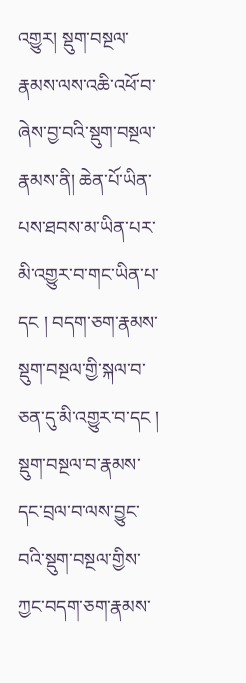འགྱུར། སྡུག་བསྔལ་རྣམས་ལས་འཆི་འཕོ་བ་ཞེས་བྱ་བའི་སྡུག་བསྔལ་རྣམས་ནི། ཆེན་པོ་ཡིན་པས་ཐབས་མ་ཡིན་པར་མི་འགྱུར་བ་གང་ཡིན་པ་དང ། བདག་ཅག་རྣམས་སྡུག་བསྔལ་གྱི་སྐལ་བ་ཅན་དུ་མི་འགྱུར་བ་དང ། སྡུག་བསྔལ་བ་རྣམས་དང་བྲལ་བ་ལས་བྱུང་བའི་སྡུག་བསྔལ་གྱིས་ཀྱང་བདག་ཅག་རྣམས་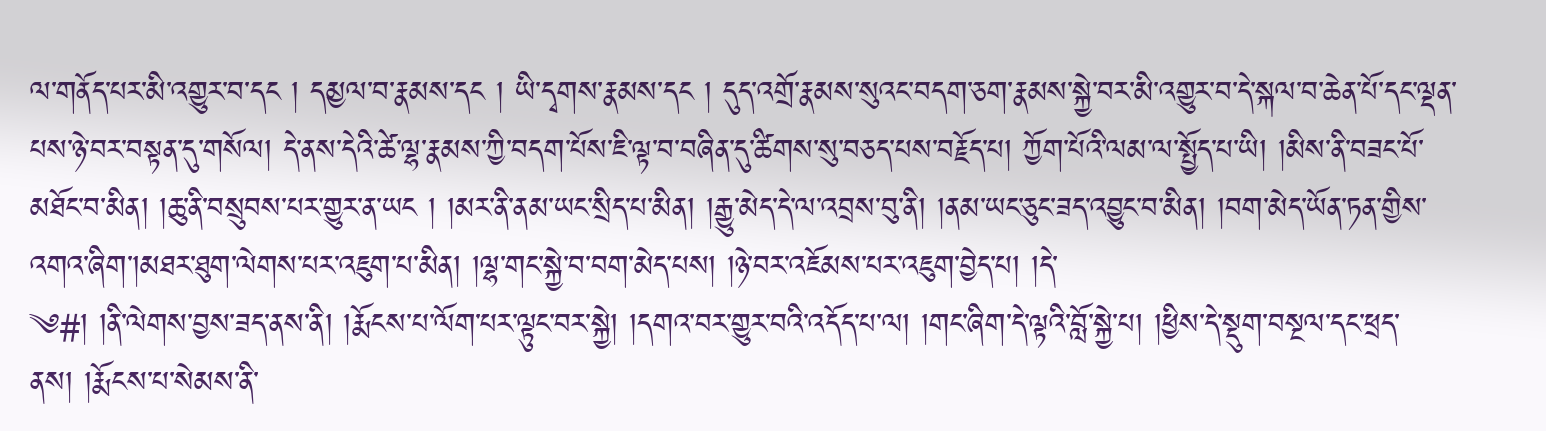ལ་གནོད་པར་མི་འགྱུར་བ་དང ། དམྱལ་བ་རྣམས་དང ། ཡི་དྭགས་རྣམས་དང ། དུད་འགྲོ་རྣམས་སུའང་བདག་ཅག་རྣམས་སྐྱེ་བར་མི་འགྱུར་བ་དེ་སྐལ་བ་ཆེན་པོ་དང་ལྡན་པས་ཉེ་བར་བསྟན་དུ་གསོལ། དེ་ནས་དེའི་ཚེ་ལྷ་རྣམས་ཀྱི་བདག་པོས་ཇི་ལྟ་བ་བཞིན་དུ་ཚིགས་སུ་བཅད་པས་བརྗོད་པ། ཀྱོག་པོའི་ལམ་ལ་སྤྱོད་པ་ཡི། །མིས་ནི་བཟང་པོ་མཐོང་བ་མིན། །ཆུ་ནི་བསྲུབས་པར་གྱུར་ན་ཡང ། །མར་ནི་ནམ་ཡང་སྲིད་པ་མིན། །རྒྱུ་མེད་དེ་ལ་འབྲས་བུ་ནི། །ནམ་ཡང་ཅུང་ཟད་འབྱུང་བ་མིན། །བག་མེད་ཡོན་ཏན་གྱིས་འགའ་ཞིག་།མཐར་ཐུག་ལེགས་པར་འཇུག་པ་མིན། །ལྷ་གང་སྐྱེ་བ་བག་མེད་པས། །ཉེ་བར་འཇོམས་པར་འཇུག་བྱེད་པ། །དེ་
༄#། །ནི་ལེགས་བྱས་ཟད་ནས་ནི། །རྨོངས་པ་ལོག་པར་ལྟུང་བར་སྐྱེ། །དགའ་བར་གྱུར་བའི་འདོད་པ་ལ། །གང་ཞིག་དེ་ལྟའི་བློ་སྐྱེ་པ། །ཕྱིས་དེ་སྡུག་བསྔལ་དང་ཕྲད་ནས། །རྨོངས་པ་སེམས་ནི་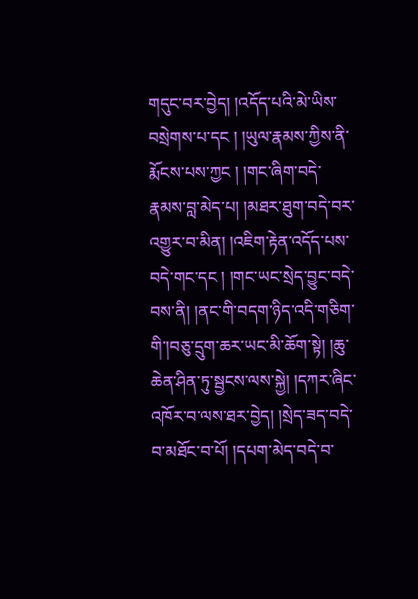གདུང་བར་བྱེད། །འདོད་པའི་མེ་ཡིས་བསྲེགས་པ་དང ། །ཡུལ་རྣམས་ཀྱིས་ནི་རྨོངས་པས་ཀྱང ། །གང་ཞིག་བདེ་རྣམས་བླ་མེད་པ། །མཐར་ཐུག་བདེ་བར་འགྱུར་བ་མིན། །འཇིག་རྟེན་འདོད་པས་བདེ་གང་དང ། །གང་ཡང་སྲེད་བྱུང་བདེ་བས་ནི། །ནང་གི་བདག་ཉིད་འདི་གཅིག་གི་།བཅུ་དྲུག་ཆར་ཡང་མི་ཆོག་སྟེ། །ཆུ་ཆེན་ཤིན་ཏུ་སྦྱངས་ལས་སྐྱེ། །དཀར་ཞིང་འཁོར་བ་ལས་ཐར་བྱེད། །སྲེད་ཟད་བདེ་བ་མཐོང་བ་པོ། །དཔག་མེད་བདེ་བ་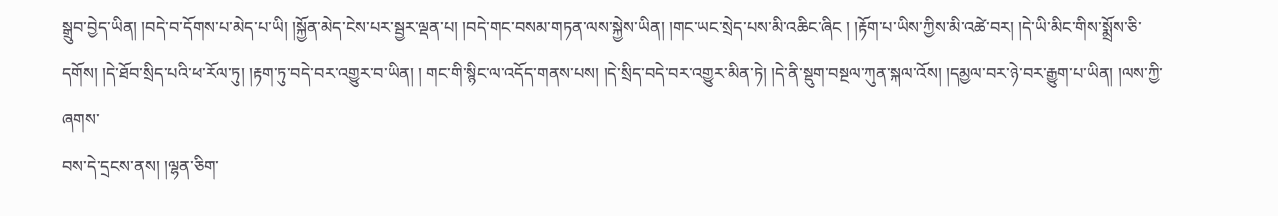སྒྲུབ་བྱེད་ཡིན། །བདེ་བ་དོགས་པ་མེད་པ་ཡི། །སྐྱོན་མེད་ངེས་པར་སྦྱར་ལྡན་པ། །བདེ་གང་བསམ་གཏན་ལས་སྐྱེས་ཡིན། །གང་ཡང་སྲེད་པས་མི་འཆིང་ཞིང ། །རྟོག་པ་ཡིས་ཀྱིས་མི་འཚེ་བར། །དེ་ཡི་མིང་གིས་སྨྲོས་ཅི་དགོས། །དེ་ཐོབ་སྲིད་པའི་ཕ་རོལ་ཏུ། །རྟག་ཏུ་བདེ་བར་འགྱུར་བ་ཡིན། ། གང་གི་སྙིང་ལ་འདོད་གནས་པས། །དེ་སྲིད་བདེ་བར་འགྱུར་མིན་ཏེ། །དེ་ནི་སྡུག་བསྔལ་ཀུན་སྐལ་འོས། །དམྱལ་བར་ཉེ་བར་རྒྱུག་པ་ཡིན། །ལས་ཀྱི་ཞགས་
བས་དེ་དྲངས་ནས། །ལྷན་ཅིག་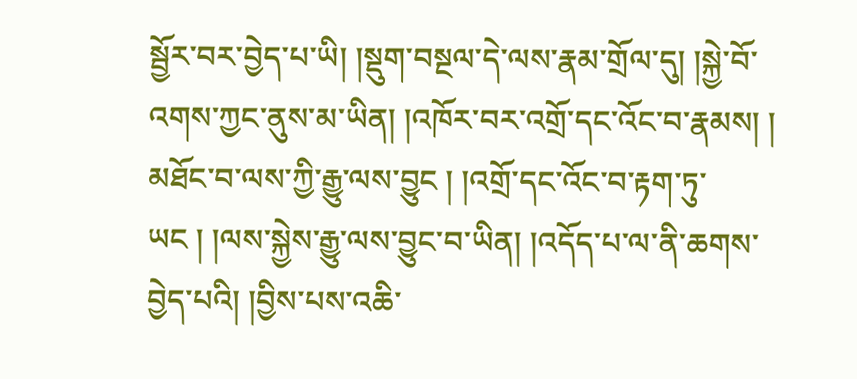སྦྱོར་བར་བྱེད་པ་ཡི། །སྡུག་བསྔལ་དེ་ལས་རྣམ་གྲོལ་དུ། །སྐྱེ་བོ་འགས་ཀྱང་ནུས་མ་ཡིན། །འཁོར་བར་འགྲོ་དང་འོང་བ་རྣམས། ། མཐོང་བ་ལས་ཀྱི་རྒྱུ་ལས་བྱུང ། །འགྲོ་དང་འོང་བ་རྟག་ཏུ་ཡང ། །ལས་སྐྱེས་རྒྱུ་ལས་བྱུང་བ་ཡིན། །འདོད་པ་ལ་ནི་ཆགས་བྱེད་པའི། །བྱིས་པས་འཆི་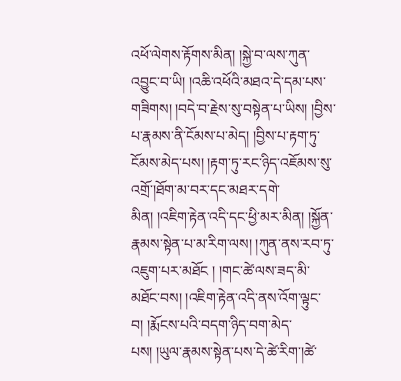འཕོ་ལེགས་རྟོགས་མིན། །སྐྱེ་བ་ལས་ཀུན་འབྱུང་བ་ཡི། །འཆི་འཕོའི་མཐའ་དེ་དམ་པས་གཟིགས། །བདེ་བ་རྗེས་སུ་བསྟེན་པ་ཡིས། །བྱིས་པ་རྣམས་ནི་ངོམས་པ་མེད། །བྱིས་པ་རྟག་ཏུ་ངོམས་མེད་པས། །རྟག་ཏུ་རང་ཉིད་འཇོམས་སུ་འགྲོ་།ཐོག་མ་བར་དང་མཐར་དགེ་མིན། །འཇིག་རྟེན་འདི་དང་ཕྱི་མར་མིན། །སྐྱོན་རྣམས་སྟེན་པ་མ་རིག་ལས། །ཀུན་ནས་རབ་ཏུ་འཇུག་པར་མཐོང ། །གང་ཚེ་ལས་ཟད་མི་མཐོང་བས། །འཇིག་རྟེན་འདི་ནས་འོག་ལྟུང་བ། །རྨོངས་པའི་བདག་ཉིད་བག་མེད་པས། །ཡུལ་རྣམས་སྟེན་པས་དེ་ཚེ་རིག་།ཚེ་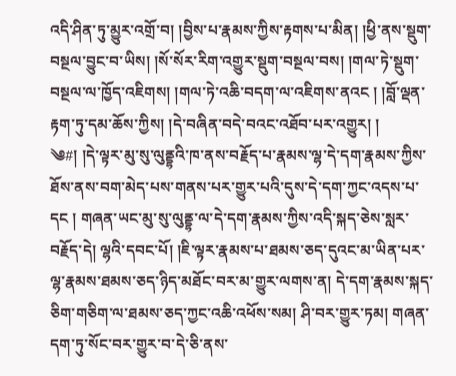འདི་ཤིན་ཏུ་མྱུར་འགྲོ་བ། །བྱིས་པ་རྣམས་ཀྱིས་རྟགས་པ་མིན། །ཕྱི་ནས་སྡུག་བསྔལ་བྱུང་བ་ཡིས། །སོ་སོར་རིག་འགྱུར་སྡུག་བསྔལ་བས། །གལ་ཏེ་སྡུག་བསྔལ་ལ་ཁྱོད་འཇིགས། །གལ་ཏེ་འཆི་བདག་ལ་འཇིགས་ནའང ། །བློ་ལྡན་རྟག་ཏུ་དམ་ཆོས་ཀྱིས། །དེ་བཞིན་བདེ་བའང་འཐོབ་པར་འགྱུར། །
༄#། །དེ་ལྟར་མུ་སུ་ལུནྡྷའི་ཁ་ནས་བརྗོད་པ་རྣམས་ལྷ་དེ་དག་རྣམས་ཀྱིས་ཐོས་ནས་བག་མེད་པས་གནས་པར་གྱུར་པའི་དུས་དེ་དག་ཀྱང་འདས་པ་དང ། གཞན་ཡང་མུ་སུ་ལུནྡྷ་ལ་དེ་དག་རྣམས་ཀྱིས་འདི་སྐད་ཅེས་སླར་བརྗོད་དེ། ལྷའི་དབང་པོ། །ཇི་ལྟར་རྣམས་པ་ཐམས་ཅད་དུའང་མ་ཡིན་པར་ལྷ་རྣམས་ཐམས་ཅད་ཉིད་མཐོང་བར་མ་གྱུར་ལགས་ན། དེ་དག་རྣམས་སྐད་ཅིག་གཅིག་ལ་ཐམས་ཅད་ཀྱང་འཆི་འཕོས་སམ། ཤི་བར་གྱུར་ཏམ། གཞན་དག་ཏུ་སོང་བར་གྱུར་བ་དེ་ཅི་ནས་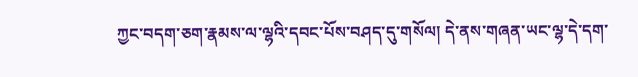ཀྱང་བདག་ཅག་རྣམས་ལ་ལྷའི་དབང་པོས་བཤད་དུ་གསོལ། དེ་ནས་གཞན་ཡང་ལྷ་དེ་དག་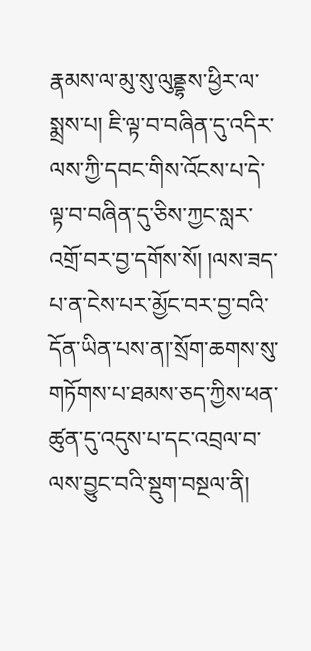རྣམས་ལ་མུ་སུ་ལུནྡྷས་ཕྱིར་ལ་སྨྲས་པ། ཇི་ལྟ་བ་བཞིན་དུ་འདིར་ལས་ཀྱི་དབང་གིས་འོངས་པ་དེ་ལྟ་བ་བཞིན་དུ་ཅིས་ཀྱང་སླར་འགྲོ་བར་བྱ་དགོས་སོ། །ལས་ཟད་པ་ན་ངེས་པར་མྱོང་བར་བྱ་བའི་དོན་ཡིན་པས་ན།་སྲོག་ཆགས་སུ་གཏོགས་པ་ཐམས་ཅད་ཀྱིས་ཕན་ཚུན་དུ་འདུས་པ་དང་འབྲལ་བ་ལས་བྱུང་བའི་སྡུག་བསྔལ་ནི།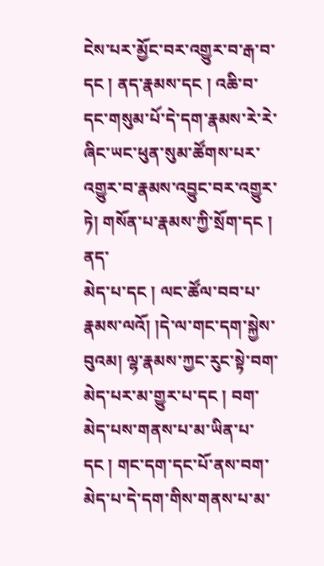ངེས་པར་མྱོང་བར་འགྱུར་བ་རྒ་བ་དང ། ནད་རྣམས་དང ། འཆི་བ་དང་གསུམ་པོ་དེ་དག་རྣམས་རེ་རེ་ཞིང་ཡང་ཕུན་སུམ་ཚོགས་པར་འགྱུར་བ་རྣམས་འབྱུང་བར་འགྱུར་ཏེ། གསོན་པ་རྣམས་ཀྱི་སྲོག་དང ། ནད་
མེད་པ་དང ། ལང་ཚོལ་བབ་པ་རྣམས་ལའོ། །དེ་ལ་གང་དག་སྐྱེས་བུའམ། ལྷ་རྣམས་ཀྱང་རུང་སྟེ་བག་མེད་པར་མ་གྱུར་པ་དང ། བག་མེད་པས་གནས་པ་མ་ཡིན་པ་དང ། གང་དག་དང་པོ་ནས་བག་མེད་པ་དེ་དག་གིས་གནས་པ་མ་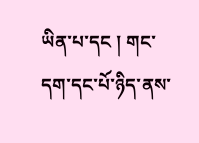ཡིན་པ་དང ། གང་དག་དང་པོ་ཉིད་ནས་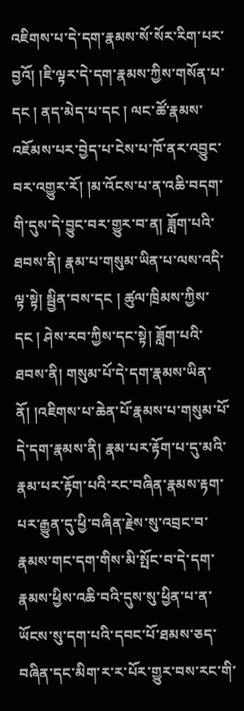འཇིགས་པ་དེ་དག་རྣམས་སོ་སོར་རིག་པར་བྱའོ། །ཇི་ལྟར་དེ་དག་རྣམས་ཀྱིས་གསོན་པ་དང ། ནད་མེད་པ་དང ། ལང་ཚོ་རྣམས་འཇོམས་པར་བྱེད་པ་ངེས་པ་ཁོ་ནར་འབྱུང་བར་འགྱུར་རོ། །མ་འོངས་པ་ན་འཆི་བདག་གི་དུས་དེ་བྱུང་བར་གྱུར་བ་ན། ཟློག་པའི་ཐབས་ནི། རྣམ་པ་གསུམ་ཡིན་པ་ལས་འདི་ལྟ་སྟེ། སྦྱིན་བས་དང ། ཚུལ་ཁྲིམས་ཀྱིས་དང ། ཤེས་རབ་ཀྱིས་དང་སྟེ། ཟློག་པའི་ཐབས་ནི། གསུམ་པོ་དེ་དག་རྣམས་ཡིན་ནོ། །འཇིགས་པ་ཆེན་པོ་རྣམས་པ་གསུམ་པོ་དེ་དག་རྣམས་ནི། རྣམ་པར་རྟོག་པ་དུ་མའི་རྣམ་པར་རྟོག་པའི་རང་བཞིན་རྣམས་རྟག་པར་རྒྱུན་དུ་ཕྱི་བཞིན་རྗེས་སུ་འབྲང་བ་རྣམས་གང་དག་གིས་མི་སྤོང་བ་དེ་དག་རྣམས་ཕྱིས་འཆི་བའི་དུས་སུ་ཕྱིན་པ་ན་ཡོངས་སུ་དག་པའི་དབང་པོ་ཐམས་ཅད་བཞིན་དང་མིག་ར་ར་པོར་གྱུར་བས་རང་གི་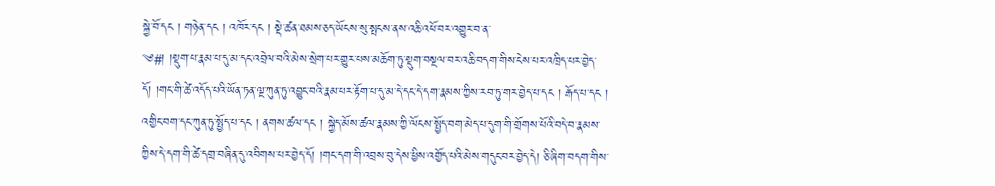སྐྱེ་བོ་དང ། གཉེན་དང ། འཁོར་དང ། སྡེ་ཚན་ཐམས་ཅད་ཡོངས་སུ་སྤངས་ནས་འཆི་འཕོ་བར་འགྱུར་བ་ན་
༄#། །སྡུག་པ་རྣམ་པ་དུ་མ་དང་འབྲེལ་བའི་མེས་སྲེག་པར་གྱུར་པས་མཆོག་ཏུ་སྡུག་བསྔལ་བར་འཆི་བདག་གིས་ངེས་པར་འཁྲིད་པར་བྱེད་དོ། །གང་གི་ཚེ་འདོད་པའི་ཡོན་ཏན་ལྔ་ཀུན་ཏུ་འབྱུང་བའི་རྣམ་པར་རྟོག་པ་དུ་མ་དེ་དང་དེ་དག་རྣམས་ཀྱིས་རབ་ཏུ་གར་བྱེད་པ་དང ། རྒོད་པ་དང ། འགྱིང་བག་དང་ཀུན་ཏུ་སྤྱོད་པ་དང ། ནགས་ཚལ་དང ། སྐྱེད་མོས་ཚལ་རྣམས་ཀྱི་ལོངས་སྤྱོད་བག་མེད་པ་དུག་གི་གྲོགས་པོའི་བདེ་བ་རྣམས་ཀྱིས་དེ་དག་གི་ཚེ་དགྲ་བཞིན་དུ་འབིགས་པར་བྱེད་དོ། །གང་དག་གི་འབྲས་བུ་དེས་ཕྱིས་འགྱོད་པའི་མེས་གདུང་བར་བྱེད་དེ། ཅི་ཞིག་བདག་གིས་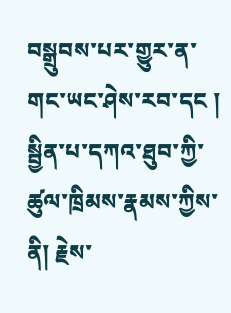བསྒྲུབས་པར་གྱུར་ན་གང་ཡང་ཤེས་རབ་དང ། སྦྱིན་པ་དཀའ་ཐུབ་ཀྱི་ཚུལ་ཁྲིམས་རྣམས་ཀྱིས་ནི། རྗེས་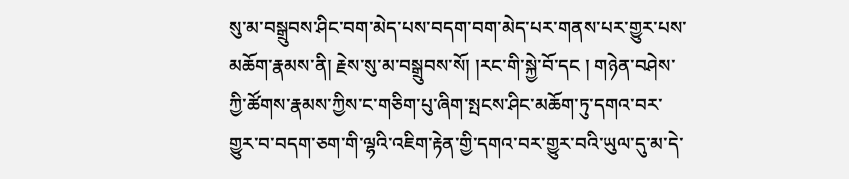སུ་མ་བསྒྲུབས་ཤིང་བག་མེད་པས་བདག་བག་མེད་པར་གནས་པར་གྱུར་པས་མཆོག་རྣམས་ནི། རྗེས་སུ་མ་བསྒྲུབས་སོ། །རང་གི་སྐྱེ་བོ་དང ། གཉེན་བཤེས་ཀྱི་ཚོགས་རྣམས་ཀྱིས་ང་གཅིག་པུ་ཞིག་སྤངས་ཤིང་མཆོག་ཏུ་དགའ་བར་གྱུར་བ་བདག་ཅག་གི་ལྷའི་འཇིག་རྟེན་གྱི་དགའ་བར་གྱུར་བའི་ཡུལ་དུ་མ་དེ་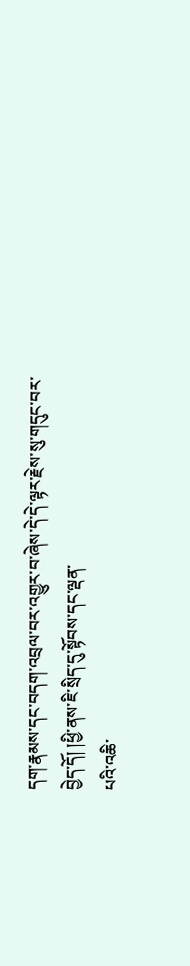དག་རྣམས་དང་བདག་འབྲལ་བར་འགྱུར་བ་ཞེས་དེ་དེ་ལྟར་རྗེས་སུ་གདུང་བར་བྱེད་དོ། །ཕྱི་ནས་ཇི་སྲིད་དུ་སྟོབས་དང་ལྡན་
པའི་འཆི་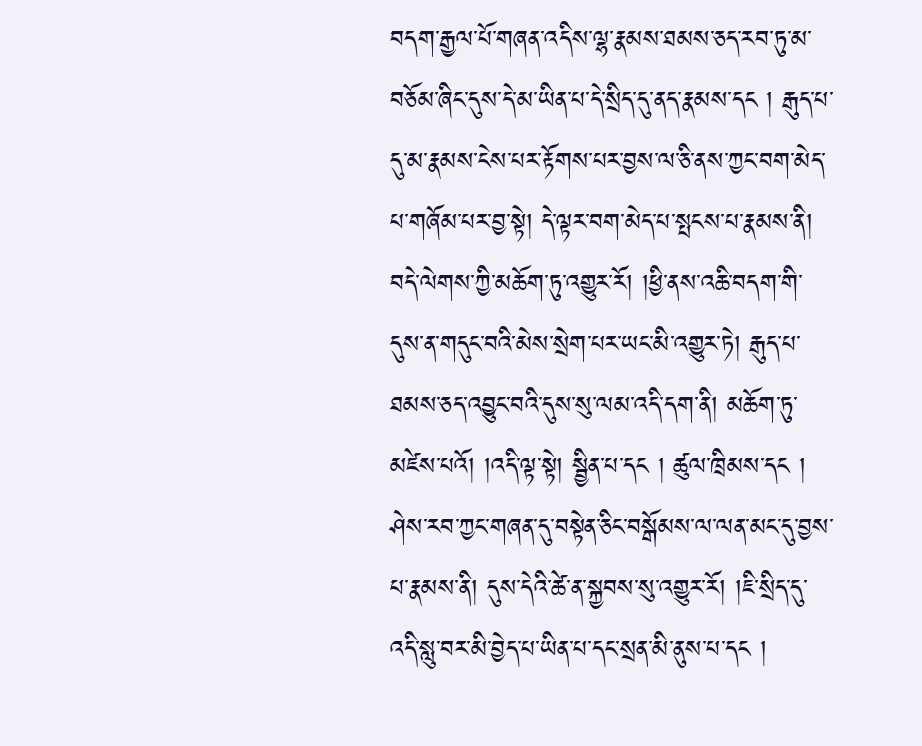བདག་རྒྱལ་པོ་གཞན་འདིས་ལྷ་རྣམས་ཐམས་ཅད་རབ་ཏུ་མ་བཅོམ་ཞིང་དུས་དེ་མ་ཡིན་པ་དེ་སྲིད་དུ་ནད་རྣམས་དང ། རྒུད་པ་དུ་མ་རྣམས་ངེས་པར་རྟོགས་པར་བྱས་ལ་ཅི་ནས་ཀྱང་བག་མེད་པ་གཞོམ་པར་བྱ་སྟེ། དེ་ལྟར་བག་མེད་པ་སྤངས་པ་རྣམས་ནི། བདེ་ལེགས་ཀྱི་མཆོག་ཏུ་འགྱུར་རོ། །ཕྱི་ནས་འཆི་བདག་གི་དུས་ན་གདུང་བའི་མེས་སྲེག་པར་ཡང་མི་འགྱུར་ཏེ། རྒུད་པ་ཐམས་ཅད་འབྱུང་བའི་དུས་སུ་ལམ་འདི་དག་ནི། མཆོག་ཏུ་མཛེས་པའོ། །འདི་ལྟ་སྟེ། སྦྱིན་པ་དང ། ཚུལ་ཁྲིམས་དང ། ཤེས་རབ་ཀྱང་གཞན་དུ་བསྟེན་ཅིང་བསྒོམས་ལ་ལན་མང་དུ་བྱས་པ་རྣམས་ནི། དུས་དེའི་ཚེ་ན་སྐྱབས་སུ་འགྱུར་རོ། །ཇི་སྲིད་དུ་འདི་སླུ་བར་མི་བྱེད་པ་ཡིན་པ་དང་སྲན་མི་ནུས་པ་དང །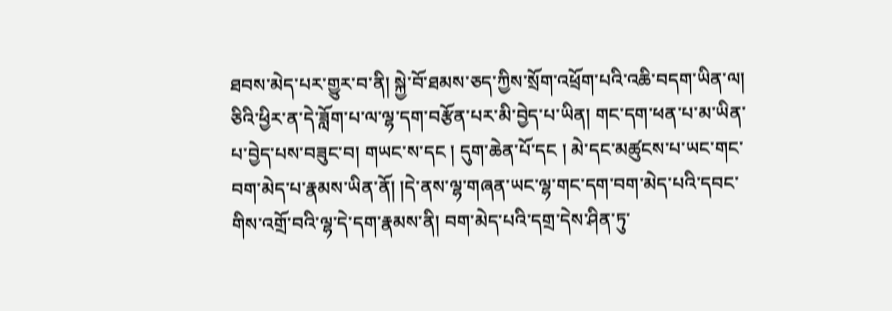ཐབས་མེད་པར་གྱུར་བ་ནི། སྐྱེ་བོ་ཐམས་ཅད་ཀྱིས་སྲོག་འཕྲོག་པའི་འཆི་བདག་ཡིན་ལ། ཅིའི་ཕྱིར་ན་དེ་ཟློག་པ་ལ་ལྷ་དག་བརྩོན་པར་མི་བྱེད་པ་ཡིན། གང་དག་ཕན་པ་མ་ཡིན་པ་བྱེད་པས་བཟུང་བ། གཡང་ས་དང ། དུག་ཆེན་པོ་དང ། མེ་དང་མཚུངས་པ་ཡང་གང་བག་མེད་པ་རྣམས་ཡིན་ནོ། །དེ་ནས་ལྷ་གཞན་ཡང་ལྷ་གང་དག་བག་མེད་པའི་དབང་གིས་འགྲོ་བའི་ལྷ་དེ་དག་རྣམས་ནི། བག་མེད་པའི་དགྲ་དེས་ཤིན་ཏུ་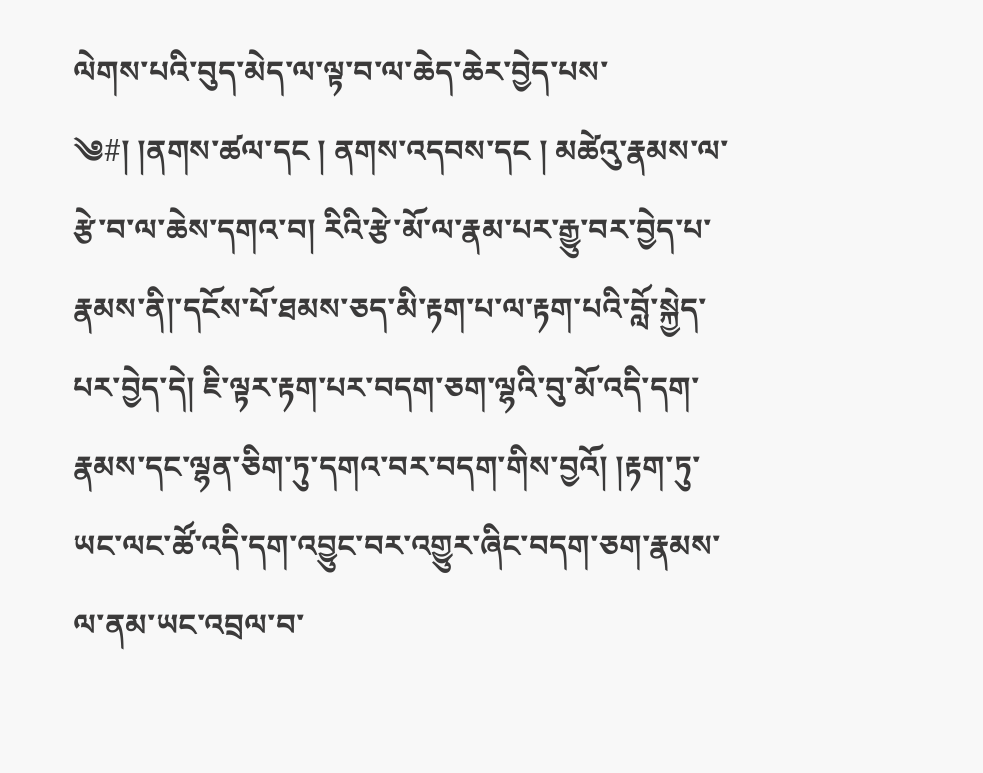ལེགས་པའི་བུད་མེད་ལ་ལྟ་བ་ལ་ཆེད་ཆེར་བྱེད་པས་
༄#། །ནགས་ཚལ་དང ། ནགས་འདབས་དང ། མཚེའུ་རྣམས་ལ་རྩེ་བ་ལ་ཆེས་དགའ་བ། རིའི་རྩེ་མོ་ལ་རྣམ་པར་རྒྱུ་བར་བྱེད་པ་རྣམས་ནི།་དངོས་པོ་ཐམས་ཅད་མི་རྟག་པ་ལ་རྟག་པའི་བློ་སྐྱེད་པར་བྱེད་དེ། ཇི་ལྟར་རྟག་པར་བདག་ཅག་ལྷའི་བུ་མོ་འདི་དག་རྣམས་དང་ལྷན་ཅིག་ཏུ་དགའ་བར་བདག་གིས་བྱའོ། །རྟག་ཏུ་ཡང་ལང་ཚོ་འདི་དག་འབྱུང་བར་འགྱུར་ཞིང་བདག་ཅག་རྣམས་ལ་ནམ་ཡང་འབྲལ་བ་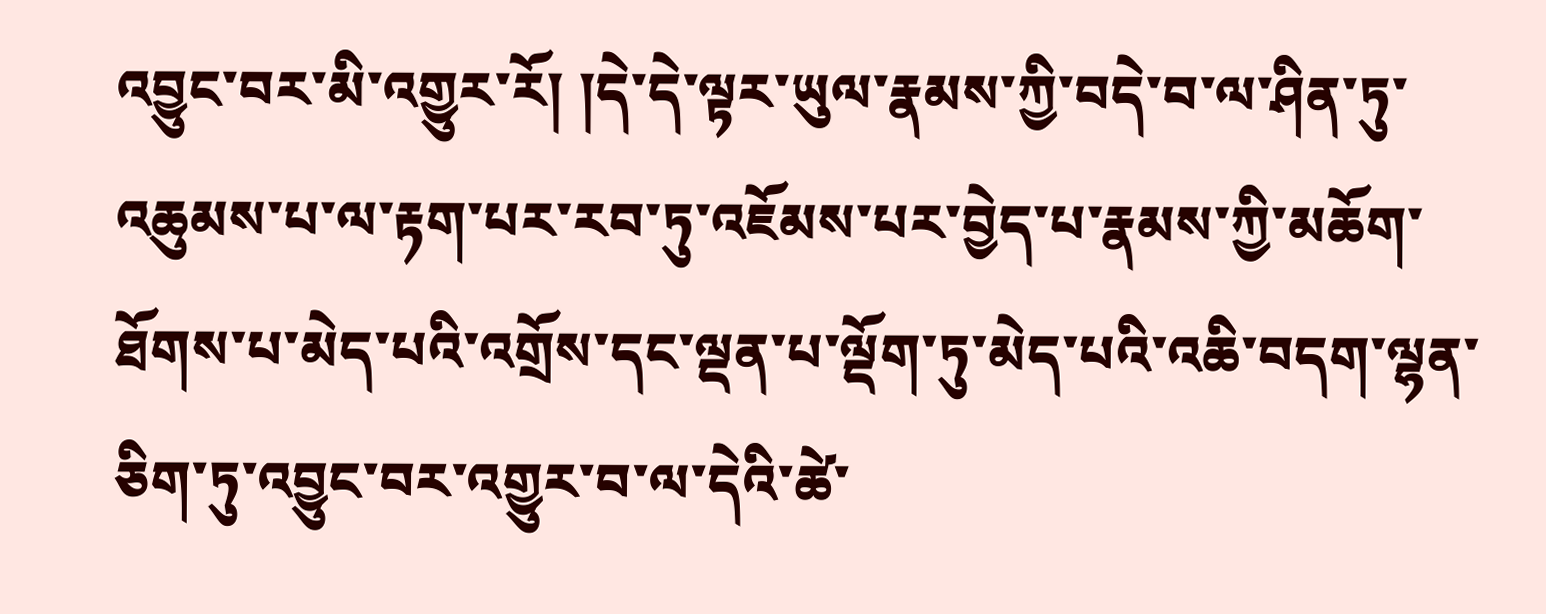འབྱུང་བར་མི་འགྱུར་རོ། །དེ་དེ་ལྟར་ཡུལ་རྣམས་ཀྱི་བདེ་བ་ལ་ཤིན་ཏུ་འཆུམས་པ་ལ་རྟག་པར་རབ་ཏུ་འཇོམས་པར་བྱེད་པ་རྣམས་ཀྱི་མཆོག་ཐོགས་པ་མེད་པའི་འགྲོས་དང་ལྡན་པ་ལྡོག་ཏུ་མེད་པའི་འཆི་བདག་ལྷན་ཅིག་ཏུ་འབྱུང་བར་འགྱུར་བ་ལ་དེའི་ཚེ་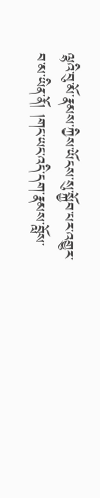ལྷའི་བུ་མོ་རྣམས་ཀྱིས་ཡོངས་སུ་སྐྱོབ་པར་འགྱུར་བ་མ་ཡིན་ནོ། །གང་ཡང་འདི་དག་རྣམས་བློས་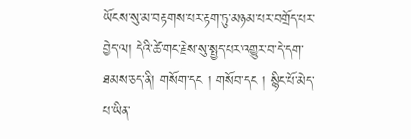ཡོངས་སུ་མ་བརྟགས་པར་རྟག་ཏུ་མཉམ་པར་བགྲོད་པར་བྱེད་ལ། དེའི་ཚེ་གང་རྗེས་སུ་སྤྱད་པར་འགྱུར་བ་དེ་དག་ཐམས་ཅད་ནི། གསོག་དང ། གསོབ་དང ། སྙིང་པོ་མེད་པ་ཡིན་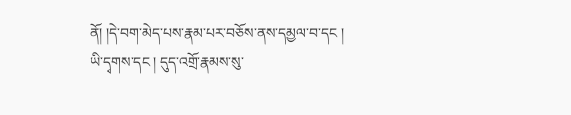ནོ། །དེ་བག་མེད་པས་རྣམ་པར་བཅོས་ནས་དམྱལ་བ་དང ། ཡི་དྭགས་དང ། དུད་འགྲོ་རྣམས་སུ་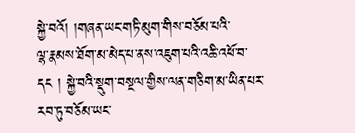སྐྱེ་བའོ། །གཞན་ཡང་གཏི་མུག་གིས་བཅོམ་པའི་
ལྷ་རྣམས་ཐོག་མ་མེད་པ་ནས་འཇུག་པའི་འཆི་འཕོ་བ་དང ། སྐྱེ་བའི་སྡུག་བསྔལ་གྱིས་ལན་གཅིག་མ་ཡིན་པར་རབ་ཏུ་བཅོམ་ཡང་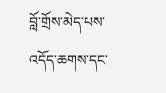བློ་གྲོས་མེད་པས་འདོད་ཆགས་དང་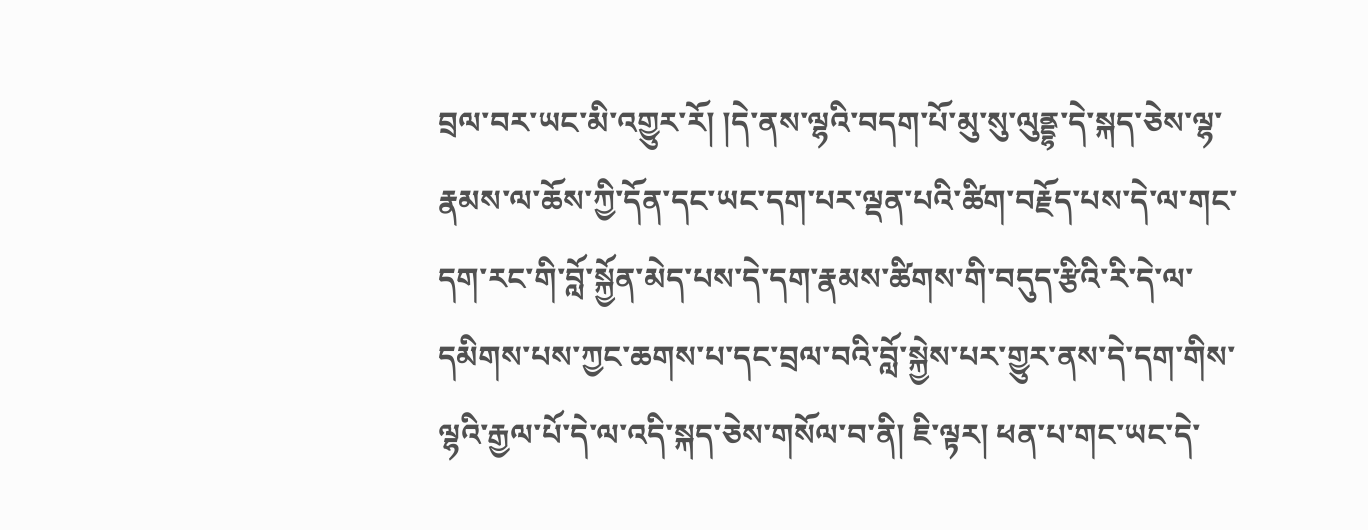བྲལ་བར་ཡང་མི་འགྱུར་རོ། །དེ་ནས་ལྷའི་བདག་པོ་མུ་སུ་ལུནྡྷ་དེ་སྐད་ཅེས་ལྷ་རྣམས་ལ་ཆོས་ཀྱི་དོན་དང་ཡང་དག་པར་ལྡན་པའི་ཚིག་བརྗོད་པས་དེ་ལ་གང་དག་རང་གི་བློ་སྐྱོན་མེད་པས་དེ་དག་རྣམས་ཚིགས་གི་བདུད་རྩིའི་རི་དེ་ལ་དམིགས་པས་ཀྱང་ཆགས་པ་དང་བྲལ་བའི་བློ་སྐྱེས་པར་གྱུར་ནས་དེ་དག་གིས་ལྷའི་རྒྱལ་པོ་དེ་ལ་འདི་སྐད་ཅེས་གསོལ་བ་ནི། ཇི་ལྟར། ཕན་པ་གང་ཡང་དེ་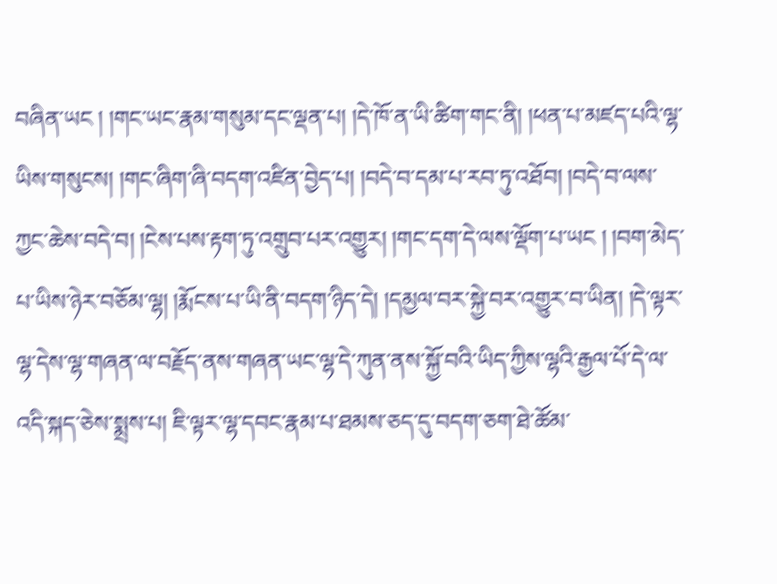བཞིན་ཡང ། །གང་ཡང་རྣམ་གསུམ་དང་ལྡན་པ། །དེ་ཁོ་ན་ཡི་ཚིག་གང་ནི། །ཕན་པ་མཛད་པའི་ལྷ་ཡིས་གསུངས། །གང་ཞིག་ཞི་བདག་འཛིན་བྱེད་པ། །བདེ་བ་དམ་པ་རབ་ཏུ་འཐོབ། །བདེ་བ་ལས་ཀྱང་ཆེས་བདེ་བ། །ངེས་པས་རྟག་ཏུ་འགྲུབ་པར་འགྱུར། །གང་དག་དེ་ལས་ལྡོག་པ་ཡང ། །བག་མེད་པ་ཡིས་ཉེར་བཅོམ་ལྷ། །རྨོངས་པ་ཡི་ནི་བདག་ཉིད་དེ། །དམྱལ་བར་སྐྱེ་བར་འགྱུར་བ་ཡིན། །དེ་ལྟར་ལྷ་དེས་ལྷ་གཞན་ལ་བརྗོད་ནས་གཞན་ཡང་ལྷ་དེ་ཀུན་ནས་སྐྱོ་བའི་ཡིད་ཀྱིས་ལྷའི་རྒྱལ་པོ་དེ་ལ་འདི་སྐད་ཅེས་སྨྲས་པ། ཇི་ལྟར་ལྷ་དབང་རྣམ་པ་ཐམས་ཅད་དུ་བདག་ཅག་ཐེ་ཚོམ་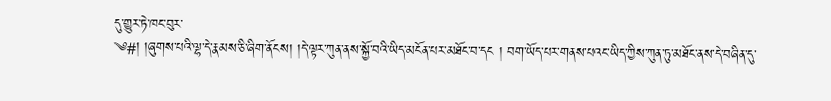དུ་གྱུར་ཏེ་ཁང་བུར་
༄#། །ཞུགས་པའི་ལྷ་དེ་རྣམས་ཅི་ཞིག་ནོངས། །དེ་ལྟར་ཀུན་ནས་སྐྱོ་བའི་ཡིད་མངོན་པར་མཐོང་བ་དང ། བག་ཡོད་པར་གནས་པའང་ཡིད་ཀྱིས་ཀུན་ཏུ་མཐོང་ནས་དེ་བཞིན་དུ་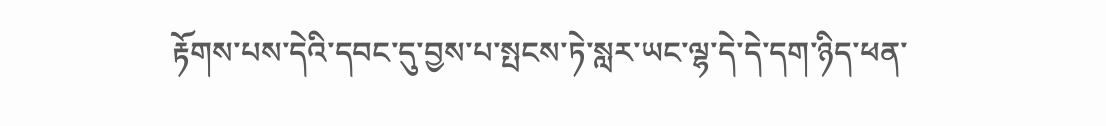རྟོགས་པས་དེའི་དབང་དུ་བྱས་པ་སྤངས་ཏེ་སླར་ཡང་ལྷ་དེ་དེ་དག་ཉིད་ཕན་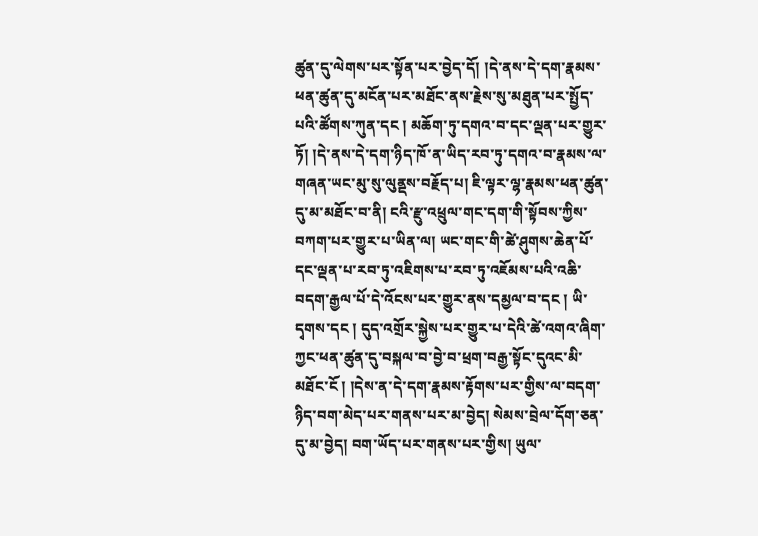ཚུན་དུ་ལེགས་པར་སྟོན་པར་བྱེད་དོ། །དེ་ནས་དེ་དག་རྣམས་ཕན་ཚུན་དུ་མངོན་པར་མཐོང་ནས་རྗེས་སུ་མཐུན་པར་སྤྱོད་པའི་ཚོགས་ཀུན་དང ། མཆོག་ཏུ་དགའ་བ་དང་ལྡན་པར་གྱུར་ཏོ། །དེ་ནས་དེ་དག་ཉིད་ཁོ་ན་ཡིད་རབ་ཏུ་དགའ་བ་རྣམས་ལ་གཞན་ཡང་མུ་སུ་ལུནྡས་བརྗོད་པ། ཇི་ལྟར་ལྷ་རྣམས་ཕན་ཚུན་དུ་མ་མཐོང་བ་ནི། ངའི་རྫུ་འཕྲུལ་གང་དག་གི་སྟོབས་ཀྱིས་བཀག་པར་གྱུར་པ་ཡིན་ལ། ཡང་གང་གི་ཚེ་ཤུགས་ཆེན་པོ་དང་ལྡན་པ་རབ་ཏུ་འཇིགས་པ་རབ་ཏུ་འཇོམས་པའི་འཆི་བདག་རྒྱལ་པོ་དེ་འོངས་པར་གྱུར་ནས་དམྱལ་བ་དང ། ཡི་དྭགས་དང ། དུད་འགྲོར་སྐྱེས་པར་གྱུར་པ་དེའི་ཚེ་འགའ་ཞིག་ཀྱང་ཕན་ཚུན་དུ་བསྐལ་བ་བྱེ་བ་ཕྲག་བརྒྱ་སྟོང་དུའང་མི་མཐོང་ངོ ། །དེས་ན་དེ་དག་རྣམས་རྟོགས་པར་གྱིས་ལ་བདག་ཉིད་བག་མེད་པར་གནས་པར་མ་བྱེད། སེམས་བྲེལ་དོག་ཅན་དུ་མ་བྱེད། བག་ཡོད་པར་གནས་པར་གྱིས། ཡུལ་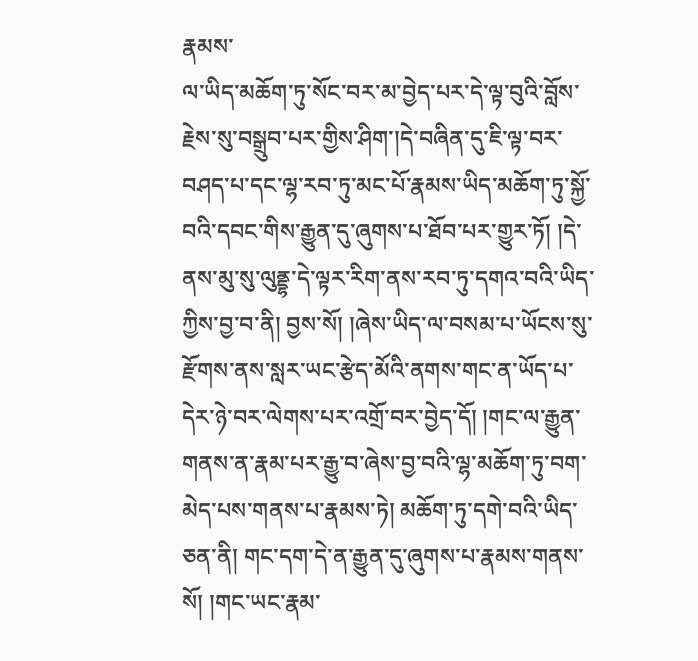རྣམས་
ལ་ཡིད་མཆོག་ཏུ་སོང་བར་མ་བྱེད་པར་དེ་ལྟ་བུའི་བློས་རྗེས་སུ་བསྒྲུབ་པར་གྱིས་ཤིག་།དེ་བཞིན་དུ་ཇི་ལྟ་བར་བཤད་པ་དང་ལྷ་རབ་ཏུ་མང་པོ་རྣམས་ཡིད་མཆོག་ཏུ་སྐྱོ་བའི་དབང་གིས་རྒྱུན་དུ་ཞུགས་པ་ཐོབ་པར་གྱུར་ཏོ། །དེ་ནས་མུ་སུ་ལུནྡྷ་དེ་ལྟར་རིག་ནས་རབ་ཏུ་དགའ་བའི་ཡིད་ཀྱིས་བྱ་བ་ནི། བྱས་སོ། །ཞེས་ཡིད་ལ་བསམ་པ་ཡོངས་སུ་རྫོགས་ནས་སླར་ཡང་རྩེད་མོའི་ནགས་གང་ན་ཡོད་པ་དེར་ཉེ་བར་ལེགས་པར་འགྲོ་བར་བྱེད་དོ། །གང་ལ་རྒྱུན་གནས་ན་རྣམ་པར་རྒྱུ་བ་ཞེས་བྱ་བའི་ལྷ་མཆོག་ཏུ་བག་མེད་པས་གནས་པ་རྣམས་ཏེ། མཆོག་ཏུ་དགེ་བའི་ཡིད་ཅན་ནི། གང་དག་དེ་ན་རྒྱུན་དུ་ཞུགས་པ་རྣམས་གནས་སོ། །གང་ཡང་རྣམ་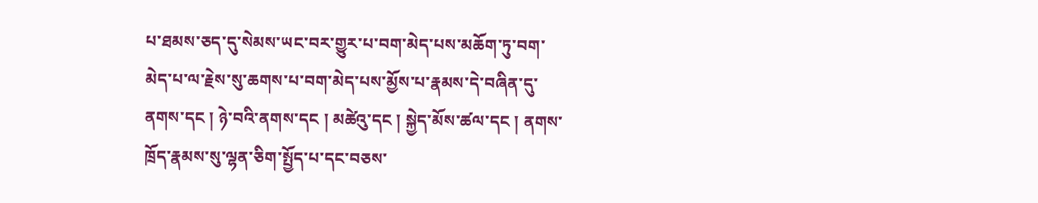པ་ཐམས་ཅད་དུ་སེམས་ཡང་བར་གྱུར་པ་བག་མེད་པས་མཆོག་ཏུ་བག་མེད་པ་ལ་རྗེས་སུ་ཆགས་པ་བག་མེད་པས་མྱོས་པ་རྣམས་དེ་བཞིན་དུ་ནགས་དང ། ཉེ་བའི་ནགས་དང ། མཚེའུ་དང ། སྐྱེད་མོས་ཚལ་དང ། ནགས་ཁྲོད་རྣམས་སུ་ལྷན་ཅིག་སྤྱོད་པ་དང་བཅས་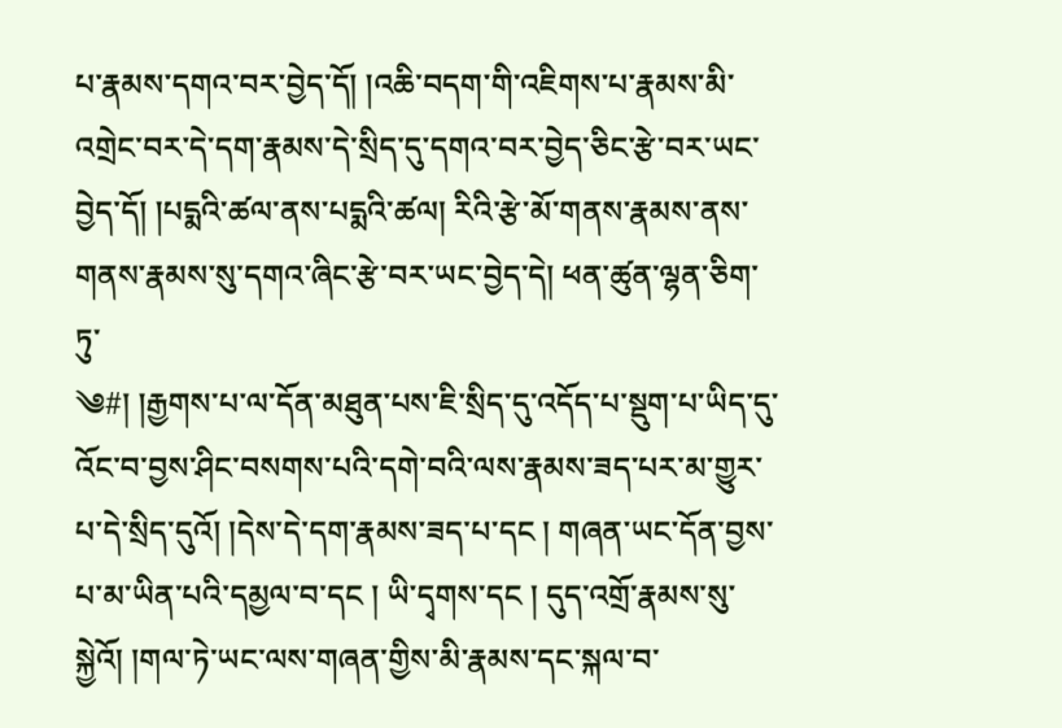པ་རྣམས་དགའ་བར་བྱེད་དོ། །འཆི་བདག་གི་འཇིགས་པ་རྣམས་མི་འགྲེང་བར་དེ་དག་རྣམས་དེ་སྲིད་དུ་དགའ་བར་བྱེད་ཅིང་རྩེ་བར་ཡང་བྱེད་དོ། །པདྨའི་ཚལ་ནས་པདྨའི་ཚལ། རིའི་རྩེ་མོ་གནས་རྣམས་ནས་གནས་རྣམས་སུ་དགའ་ཞིང་རྩེ་བར་ཡང་བྱེད་དེ། ཕན་ཚུན་ལྷན་ཅིག་ཏུ་
༄#། །རྒྱགས་པ་ལ་དོན་མཐུན་པས་ཇི་སྲིད་དུ་འདོད་པ་སྡུག་པ་ཡིད་དུ་འོང་བ་བྱས་ཤིང་བསགས་པའི་དགེ་བའི་ལས་རྣམས་ཟད་པར་མ་གྱུར་པ་དེ་སྲིད་དུའོ། །དེས་དེ་དག་རྣམས་ཟད་པ་དང ། གཞན་ཡང་དོན་བྱས་པ་མ་ཡིན་པའི་དམྱལ་བ་དང ། ཡི་དྭགས་དང ། དུད་འགྲོ་རྣམས་སུ་སྐྱེའོ། །གལ་ཏེ་ཡང་ལས་གཞན་གྱིས་མི་རྣམས་དང་སྐལ་བ་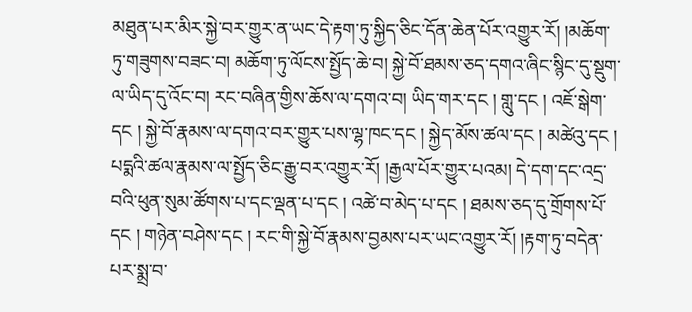མཐུན་པར་མིར་སྐྱེ་བར་གྱུར་ན་ཡང་དེ་རྟག་ཏུ་སྐྱིད་ཅིང་དོན་ཆེན་པོར་འགྱུར་རོ། །མཆོག་ཏུ་གཟུགས་བཟང་བ། མཆོག་ཏུ་ལོངས་སྤྱོད་ཆེ་བ། སྐྱེ་བོ་ཐམས་ཅད་དགའ་ཞིང་སྙིང་དུ་སྡུག་ལ་ཡིད་དུ་འོང་བ། རང་བཞིན་གྱིས་ཆོས་ལ་དགའ་བ། ཡིད་གར་དང ། གླུ་དང ། འཇོ་སྒེག་དང ། སྐྱེ་བོ་རྣམས་ལ་དགའ་བར་གྱུར་པས་ལྷ་ཁང་དང ། སྐྱེད་མོས་ཚལ་དང ། མཚེའུ་དང ། པདྨའི་ཚལ་རྣམས་ལ་སྤྱོད་ཅིང་རྒྱུ་བར་འགྱུར་རོ། །རྒྱལ་པོར་གྱུར་པའམ། དེ་དག་དང་འདྲ་བའི་ཕུན་སུམ་ཚོགས་པ་དང་ལྡན་པ་དང ། འཚེ་བ་མེད་པ་དང ། ཐམས་ཅད་དུ་གྲོགས་པོ་དང ། གཉེན་བཤེས་དང ། རང་གི་སྐྱེ་བོ་རྣམས་བྱམས་པར་ཡང་འགྱུར་རོ། །རྟག་ཏུ་བདེན་པར་སྨྲ་བ་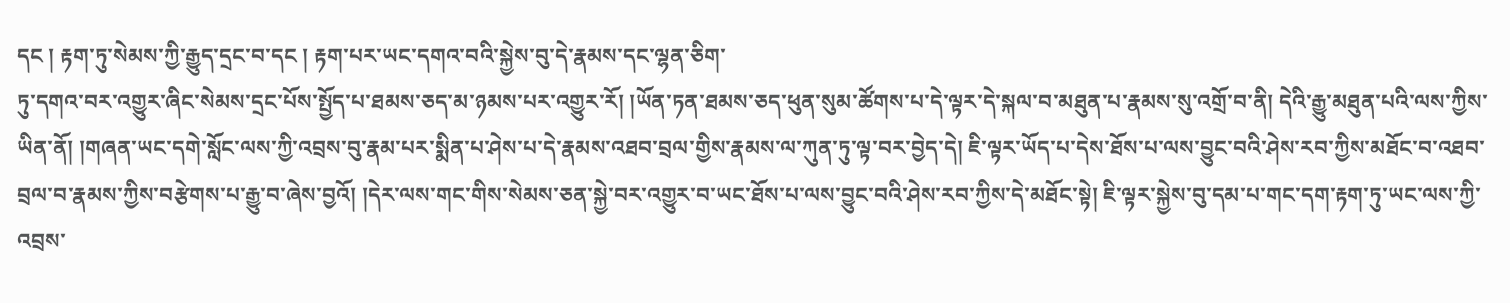དང ། རྟག་ཏུ་སེམས་ཀྱི་རྒྱུད་དྲང་བ་དང ། རྟག་པར་ཡང་དགའ་བའི་སྐྱེས་བུ་དེ་རྣམས་དང་ལྷན་ཅིག་
ཏུ་དགའ་བར་འགྱུར་ཞིང་སེམས་དྲང་པོས་སྤྱོད་པ་ཐམས་ཅད་མ་ཉམས་པར་འགྱུར་རོ། །ཡོན་ཏན་ཐམས་ཅད་ཕུན་སུམ་ཚོགས་པ་དེ་ལྟར་དེ་སྐལ་བ་མཐུན་པ་རྣམས་སུ་འགྲོ་བ་ནི། དེའི་རྒྱུ་མཐུན་པའི་ལས་ཀྱིས་ཡིན་ནོ། །གཞན་ཡང་དགེ་སློང་ལས་ཀྱི་འབྲས་བུ་རྣམ་པར་སྨིན་པ་ཤེས་པ་དེ་རྣམས་འཐབ་བྲལ་གྱིས་རྣམས་ལ་ཀུན་ཏུ་ལྟ་བར་བྱེད་དེ། ཇི་ལྟར་ཡོད་པ་དེས་ཐོས་པ་ལས་བྱུང་བའི་ཤེས་རབ་ཀྱིས་མཐོང་བ་འཐབ་བྲལ་བ་རྣམས་ཀྱིས་བརྩེགས་པ་རྒྱུ་བ་ཞེས་བྱའོ། །དེར་ལས་གང་གིས་སེམས་ཅན་སྐྱེ་བར་འགྱུར་བ་ཡང་ཐོས་པ་ལས་བྱུང་བའི་ཤེས་རབ་ཀྱིས་དེ་མཐོང་སྟེ། ཇི་ལྟར་སྐྱེས་བུ་དམ་པ་གང་དག་རྟག་ཏུ་ཡང་ལས་ཀྱི་འབྲས་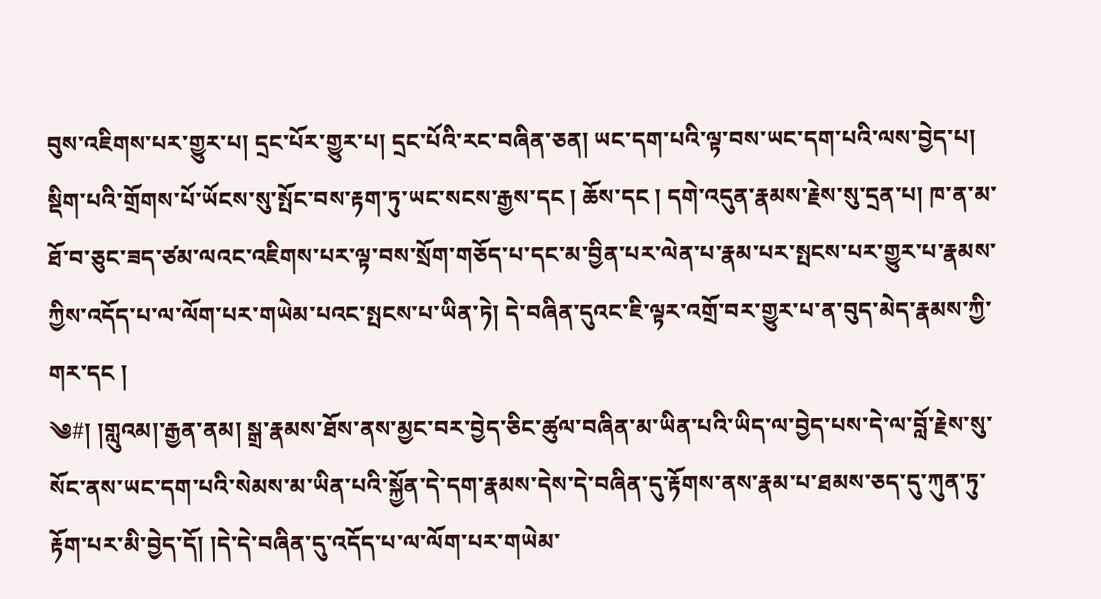བུས་འཇིགས་པར་གྱུར་པ། དྲང་པོར་གྱུར་པ། དྲང་པོའི་རང་བཞིན་ཅན། ཡང་དག་པའི་ལྟ་བས་ཡང་དག་པའི་ལས་བྱེད་པ། སྡིག་པའི་གྲོགས་པོ་ཡོངས་སུ་སྤོང་བས་རྟག་ཏུ་ཡང་སངས་རྒྱས་དང ། ཆོས་དང ། དགེ་འདུན་རྣམས་རྗེས་སུ་དྲན་པ། ཁ་ན་མ་ཐོ་བ་ཅུང་ཟད་ཙམ་ལའང་འཇིགས་པར་ལྟ་བས་སྲོག་གཅོད་པ་དང་མ་བྱིན་པར་ལེན་པ་རྣམ་པར་སྤངས་པར་གྱུར་པ་རྣམས་ཀྱིས་འདོད་པ་ལ་ལོག་པར་གཡེམ་པའང་སྤངས་པ་ཡིན་ཏེ། དེ་བཞིན་དུའང་ཇི་ལྟར་འགྲོ་བར་གྱུར་པ་ན་བུད་མེད་རྣམས་ཀྱི་གར་དང །
༄#། །གླུའམ།་རྒྱན་ནམ། སྒྲ་རྣམས་ཐོས་ནས་མྱང་བར་བྱེད་ཅིང་ཚུལ་བཞིན་མ་ཡིན་པའི་ཡིད་ལ་བྱེད་པས་དེ་ལ་བློ་རྗེས་སུ་སོང་ནས་ཡང་དག་པའི་སེམས་མ་ཡིན་པའི་སྐྱོན་དེ་དག་རྣམས་དེས་དེ་བཞིན་དུ་རྟོགས་ནས་རྣམ་པ་ཐམས་ཅད་དུ་ཀུན་ཏུ་རྟོག་པར་མི་བྱེད་དོ། །དེ་དེ་བཞིན་དུ་འདོད་པ་ལ་ལོག་པར་གཡེམ་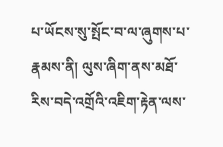པ་ཡོངས་སུ་སྤོང་བ་ལ་ཞུགས་པ་རྣམས་ནི། ལུས་ཞིག་ནས་མཐོ་རིས་བདེ་འགྲོའི་འཇིག་རྟེན་ལས་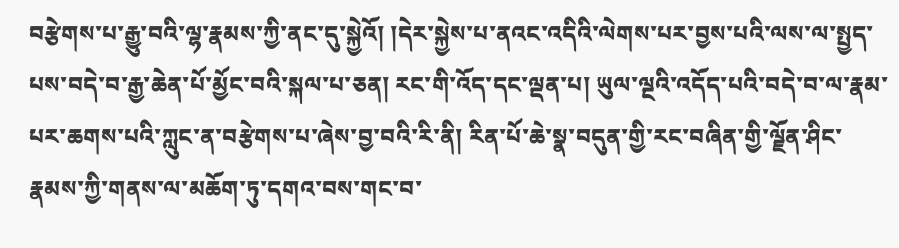བརྩེགས་པ་རྒྱུ་བའི་ལྷ་རྣམས་ཀྱི་ནང་དུ་སྐྱེའོ། །དེར་སྐྱེས་པ་ནའང་འདིའི་ལེགས་པར་བྱས་པའི་ལས་ལ་སྤྱད་པས་བདེ་བ་རྒྱ་ཆེན་པོ་མྱོང་བའི་སྐལ་པ་ཅན། རང་གི་འོད་དང་ལྡན་པ། ཡུལ་ལྔའི་འདོད་པའི་བདེ་བ་ལ་རྣམ་པར་ཆགས་པའི་ཀླུང་ན་བརྩེགས་པ་ཞེས་བྱ་བའི་རི་ནི། རིན་པོ་ཆེ་སྣ་བདུན་གྱི་རང་བཞིན་གྱི་ལྗོན་ཤིང་རྣམས་ཀྱི་གནས་ལ་མཆོག་ཏུ་དགའ་བས་གང་བ་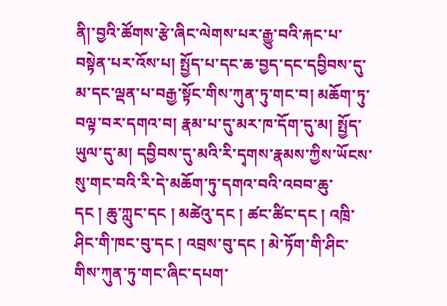ནི།་བྱའི་ཚོགས་རྩེ་ཞིང་ལེགས་པར་རྒྱུ་བའི་རྐང་པ་བསྟེན་པར་འོས་པ། སྤྱོད་པ་དང་ཆ་བྱད་དང་དབྱིབས་དུ་མ་དང་ལྡན་པ་བརྒྱ་སྟོང་གིས་ཀུན་ཏུ་གང་བ། མཆོག་ཏུ་བལྟ་བར་དགའ་བ། རྣམ་པ་དུ་མར་ཁ་དོག་དུ་མ། སྤྱོད་ཡུལ་དུ་མ། དབྱིབས་དུ་མའི་རི་དྭགས་རྣམས་ཀྱིས་ཡོངས་སུ་གང་བའི་རི་དེ་མཆོག་ཏུ་དགའ་བའི་འབབ་ཆུ་
དང ། ཆུ་ཀླུང་དང ། མཚེའུ་དང ། ཚང་ཚིང་དང ། འཁྲི་ཤིང་གི་ཁང་བུ་དང ། འབྲས་བུ་དང ། མེ་ཏོག་གི་ཤིང་གིས་ཀུན་ཏུ་གང་ཞིང་དཔག་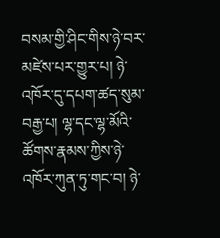བསམ་གྱི་ཤིང་གིས་ཉེ་བར་མཛེས་པར་གྱུར་པ། ཉེ་འཁོར་དུ་དཔག་ཚད་སུམ་བརྒྱ་པ། ལྷ་དང་ལྷ་མོའི་ཚོགས་རྣམས་ཀྱིས་ཉེ་འཁོར་ཀུན་ཏུ་གང་བ། ཉེ་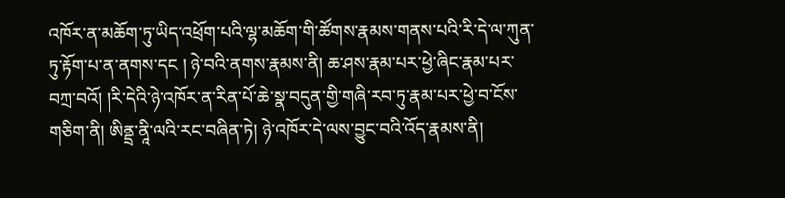འཁོར་ན་མཆོག་ཏུ་ཡིད་འཕྲོག་པའི་ལྷ་མཆོག་གི་ཚོགས་རྣམས་གནས་པའི་རི་དེ་ལ་ཀུན་ཏུ་རྟོག་པ་ན་ནགས་དང ། ཉེ་བའི་ནགས་རྣམས་ནི། ཆ་ཤས་རྣམ་པར་ཕྱེ་ཞིང་རྣམ་པར་བཀྲ་བའོ། །རི་དེའི་ཉེ་འཁོར་ན་རིན་པོ་ཆེ་སྣ་བདུན་གྱི་གཞི་རབ་ཏུ་རྣམ་པར་ཕྱེ་བ་ངོས་གཅིག་ནི། ཨིནྡྲ་ནཱི་ལའི་རང་བཞིན་ཏེ། ཉེ་འཁོར་དེ་ལས་བྱུང་བའི་འོད་རྣམས་ནི།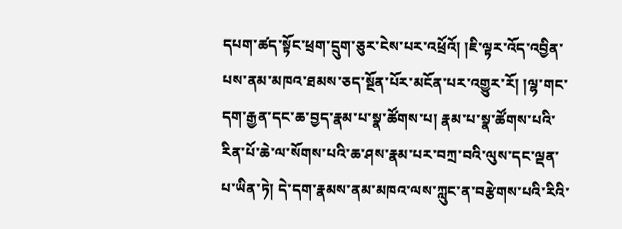དཔག་ཚད་སྟོང་ཕྲག་དྲུག་ཅུར་ངེས་པར་འཕྲོའོ། །ཇི་ལྟར་འོད་འབྱིན་པས་ནམ་མཁའ་ཐམས་ཅད་སྔོན་པོར་མངོན་པར་འགྱུར་རོ། །ལྷ་གང་དག་རྒྱན་དང་ཆ་བྱད་རྣམ་པ་སྣ་ཚོགས་པ། རྣམ་པ་སྣ་ཚོགས་པའི་རིན་པོ་ཆེ་ལ་སོགས་པའི་ཆ་ཤས་རྣམ་པར་བཀྲ་བའི་ལུས་དང་ལྡན་པ་ཡིན་ཏེ། དེ་དག་རྣམས་ནམ་མཁའ་ལས་ཀླུང་ན་བརྩེགས་པའི་རིའི་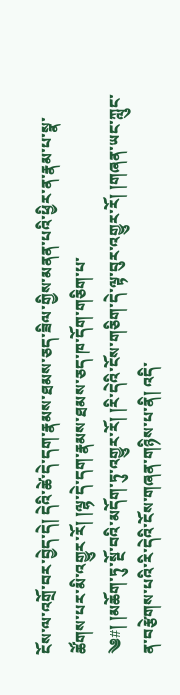ངོས་ལ་འགྲོ་བར་བྱེད་དེ། དེའི་ཚེ་དེ་དག་རྣམས་ཐམས་ཅད་ཟིལ་གྱིས་མནན་པའི་ཕྱིར་ན་རྣམ་པ་སྣ་ཚོགས་པར་མི་འགྱུར་རོ། །ལྷ་དེ་དག་རྣམས་ཐམས་ཅད་ཁ་དོག་གཅིག་པ་
༄#། །མཆོག་ཏུ་སྔོ་བའི་མདོག་ཏུ་འགྱུར་རོ། །རི་དེའི་ངོས་གཅིག་དེ་ལྟ་བུར་འགྱུར་རོ། །གཞན་ཡང་ཀླུང་ན་བརྩེགས་པའི་རི་དེའི་ངོས་གཞན་གཉིས་པ་ནི། འདི་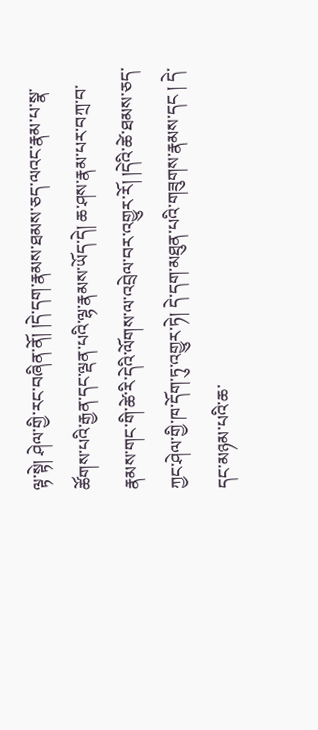ལྟ་སྟེ། ཤེལ་གྱི་རང་བཞིན་ནོ། །དེ་དག་རྣམས་ཐམས་ཅད་ལའང་རྣམ་པ་སྣ་ཚོགས་པའི་རྒྱན་དང་ལྡན་པའི་ལྷ་རྣམས་ཡོད་དེ། ཆ་ཤས་རྣམ་པར་བཀྲ་བ་རྣམས་གང་གི་ཚེ་རི་དེའི་ལོགས་ལ་འབྲེལ་བར་འགྱུར་རོ། །དེའི་ཚེ་ཐམས་ཅད་ཀྱང་ཤེལ་གྱི་ཁ་དོག་ཏུ་འགྱུར་ཏེ། དེ་དག་མཐུན་པའི་གཟུགས་རྣམས་དང ། དེ་དང་མཉམ་པའི་ཆ་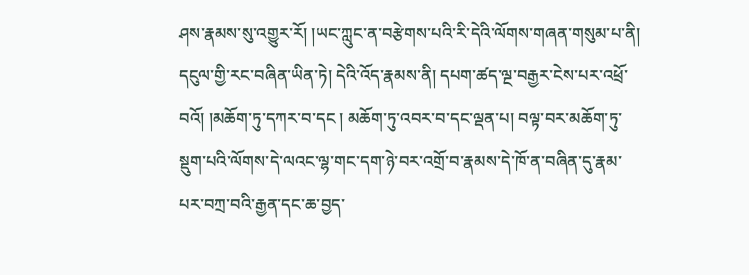ཤས་རྣམས་སུ་འགྱུར་རོ། །ཡང་ཀླུང་ན་བརྩེགས་པའི་རི་དེའི་ལོགས་གཞན་གསུམ་པ་ནི། དངུལ་གྱི་རང་བཞིན་ཡིན་ཏེ། དེའི་འོད་རྣམས་ནི། དཔག་ཚད་ལྔ་བརྒྱར་ངེས་པར་འཕྲོ་བའོ། །མཆོག་ཏུ་དཀར་བ་དང ། མཆོག་ཏུ་འབར་བ་དང་ལྡན་པ། བལྟ་བར་མཆོག་ཏུ་སྡུག་པའི་ལོགས་དེ་ལའང་ལྷ་གང་དག་ཉེ་བར་འགྲོ་བ་རྣམས་དེ་ཁོ་ན་བཞིན་དུ་རྣམ་པར་བཀྲ་བའི་རྒྱན་དང་ཆ་བྱད་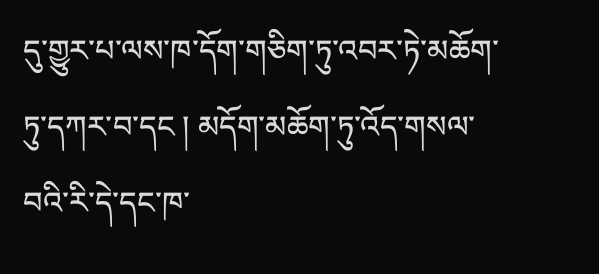དུ་གྱུར་པ་ལས་ཁ་དོག་གཅིག་ཏུ་འབར་ཏེ་མཆོག་ཏུ་དཀར་བ་དང ། མདོག་མཆོག་ཏུ་འོད་གསལ་བའི་རི་དེ་དང་ཁ་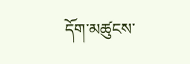དོག་མཚུངས་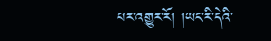པར་འགྱུར་རོ། །ཡང་རི་དེའི་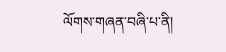ལོགས་གཞན་བཞི་པ་ནི།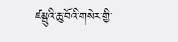ཛམྦུའི་ཆུ་བོའི་གསེར་གྱི་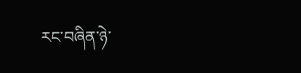རང་བཞིན་ཉེ་